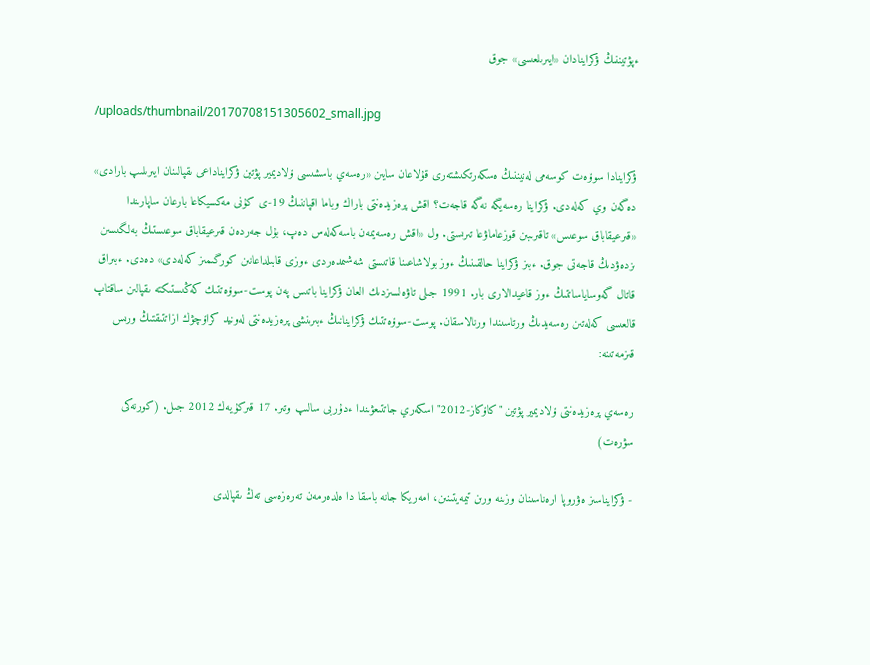ءپۋتيننىڭ ۋكراينادان «ايىرىلعىسى» جوق

/uploads/thumbnail/20170708151305602_small.jpg

ۋكراينادا سوۆەت كوسەمى لەنيننىڭ ەسكەرتكىشتەرى قۇلاعان سايىن «رەسەي باسشىسى ۆلاديمير پۋتين ۋكرايناداعى ىقپالىنان ايىرىلىپ بارادى» دەگەن وي كەلەدى. ۋكراينا رەسەيگە نەگە قاجەت؟ اقش پرەزيدەنتى باراك وباما اقپاننىڭ 19-ى كۇنى مەكسيكاعا بارعان ساپارىندا «قىرعيقاباق سوعىس» تاقىرىبىن قوزعاماۋعا تىرىستى. ول «اقش رەسەيمەن باسەكەلەس دەپ، بۇل جەردەن قىرعيقاباق سوعىستىڭ بەلگىسىن ىزدەۋدىڭ قاجەتى جوق. ءبىز ۋكراينا حالقىنىڭ ءوز بولاشاعىنا قاتىستى شەشىمدەردى ءوزى قابىلداعانىن كورگىمىز كەلەدى» دەدى. ءبىراق قاتال گەوساياساتتىڭ ءوز قاعيدالارى بار. 1991 جىلى تاۋەلسىزدىك العان ۋكراينا باتىس پەن پوست-سوۆەتتىك كەڭىستىكتە ىقپالىن ساقتاپ قالعىسى كەلەتىن رەسەيدىڭ ورتاسىندا ورنالاسقان. پوست-سوۆەتتىك ۋكراينانىڭ ءبىرىنشى پرەزيدەنتى لەونيد كراۆچۋك ازاتتىقتىڭ ورىس قىزمەتىنە:

رەسەي پرەزيدەنتى ۆلاديمير پۋتين "كاۆكاز-2012" اسكەري جاتتىعۋىندا ءدۇربى سالىپ وتىر. 17 قىركۇيەك 2012 جىل. (كورنەكى سۋرەت)

- ۋكرايناسىز ەۋروپا ارەناسىنان وزىنە ورىن تيمەيتىنىن، امەريكا جانە باسقا دا ەلدەرمەن تەرەزەسى تەڭ ىقپالدى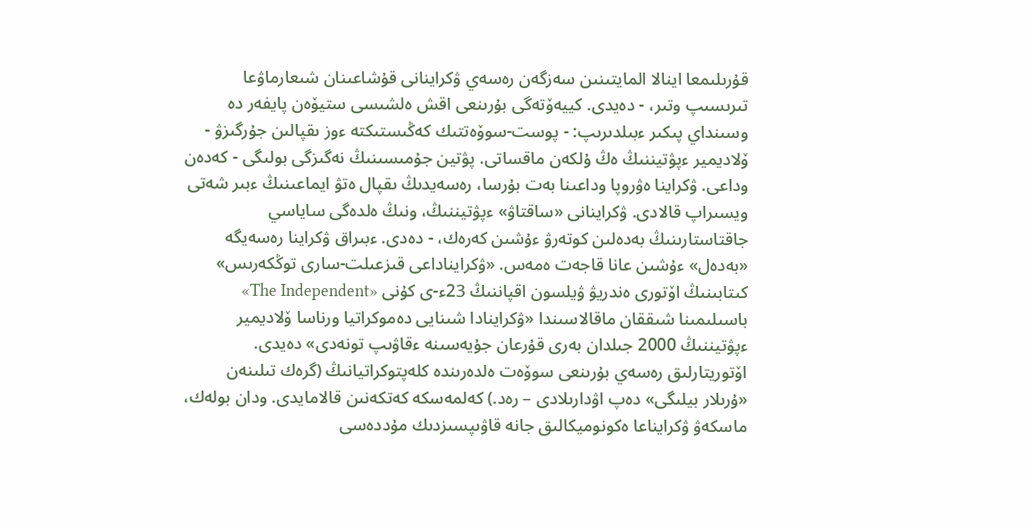قۇرىلىمعا اينالا المايتىنىن سەزگەن رەسەي ۋكراينانى قۇشاعىنان شىعارماۋعا تىرىسىپ وتىر، - دەيدى. كييەۆتەگى بۇرىنعى اقش ەلشىسى ستيۆەن پايفەر دە وسىنداي پىكىر ءبىلدىرىپ: - پوست-سوۆەتتىك كەڭىستىكتە ءوز ىقپالىن جۇرگىزۋ - ۆلاديمير ءپۋتيننىڭ ەڭ ۇلكەن ماقساتى. پۋتين جۇمىسىنىڭ نەگىزگى بولىگى - كەدەن وداعى. ۋكراينا ەۋروپا وداعىنا بەت بۇرسا، رەسەيدىڭ ىقپال ەتۋ ايماعىنىڭ ءبىر شەتى ويسىراپ قالادى. ۋكراينانى «ساقتاۋ» ءپۋتيننىڭ، ونىڭ ەلدەگى ساياسي جاقتاستارىنىڭ بەدەلىن كوتەرۋ ءۇشىن كەرەك، - دەدى. ءبىراق ۋكراينا رەسەيگە «بەدەل» ءۇشىن عانا قاجەت ەمەس. «ۋكرايناداعى قىزعىلت-سارى توڭكەرىس» كىتابىنىڭ اۆتورى ەندريۋ ۋيلسون اقپاننىڭ 23ء-ى كۇنى «The Independent» باسىلىمىنا شىققان ماقالاسىندا «ۋكراينادا شىنايى دەموكراتيا ورناسا ۆلاديمير ءپۋتيننىڭ 2000 جىلدان بەرى قۇرعان جۇيەسىنە ءقاۋىپ تونەدى» دەيدى. اۆتوريتارلىق رەسەي بۇرىنعى سوۆەت ەلدەرىندە كلەپتوكراتيانىڭ (گرەك تىلىنەن «ۇرىلار بيلىگى» دەپ اۋدارىلادى – رەد.) كەلمەسكە كەتكەنىن قالامايدى. ودان بولەك، ماسكەۋ ۋكرايناعا ەكونوميكالىق جانە قاۋىپسىزدىك مۇددەسى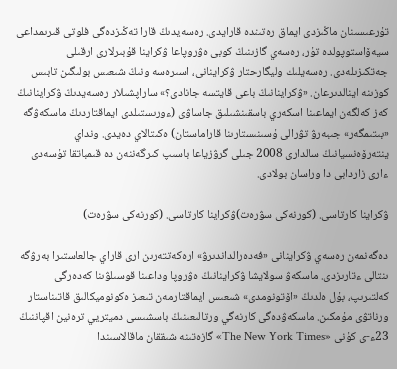تۇرعىسىنان ماڭىزدى ايماق رەتىندە قارايدى. رەسەيدىڭ قارا تەڭىزدەگى فلوتى قىرىمداعى سيەۆاستوپولدە تۇر، رەسەي گازىنىڭ كوبى ەۋروپاعا ۋكراينا قۇبىرلارى ارقىلى جەتكىزىلەدى. رەسەيلىك وليگارحتار ۋكراينانى، اسىرەسە ونىڭ شىعىس بولىگىن تابىس كوزىنە اينالدىرعان. «ۋكراينانىڭ باعى قايتسە جانادى؟» ساراپشىلار رەسەيدىڭ ۋكراينانىڭ كەز كەلگەن ايماعىنا اسكەري باسقىنشىلىق جاساۋى (ءورىستىلدى ايماقتاردىڭ ماسكەۋگە «بىتىمگەر» جىبەرۋ تۋرالى ۇسىنىستارىنا قاراماستان) ەكىتالاي دەيدى. ونداي ينتەرۆەنسيانىڭ سالدارى 2008 جىلى گرۋزياعا باسىپ كىرگەننەن دە قىمباتقا تۇسەدى ءارى زاردابى دا وراسان بولادى.

ۋكراينا كارتاسى. (كورنەكى سۋرەت)ۋكراينا كارتاسى. (كورنەكى سۋرەت)

دەگەنمەن رەسەي ۋكراينانى «فەدەرالداندىرۋ» ارەكەتتەرىن ارى قاراي جالعاستىرا بەرۋگە ىنتالى ءتارىزدى. ماسكەۋ سولايشا ۋكراينانىڭ ەۋروپا وداعىنا قوسىلۋىنا كەدەرگى كەلتىرىپ، بۇل ەلدىڭ «اۆتونومدى» شىعىس ايماقتارمەن تىعىز ەكونوميكالىق قاتىناستار ورناتۋى مۇمكىن. ماسكەۋدەگى كارنەگي ورتالىعىنىڭ باسشىسى دميتريي ترەنين اقپاننىڭ 23ء-ى كۇنى «The New York Times» گازەتىنە شىققان ماقالاسىندا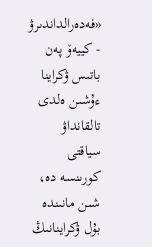«فەدەرالداندىرۋ - كييەۆ پەن باتىس ۋكراينا ءۇشىن ەلدى تالقانداۋ سياقتى كورىنسە دە، شىن مانىندە بۇل ۋكراينانىڭ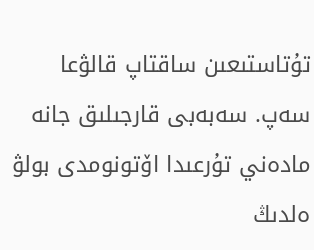تۇتاستىعىن ساقتاپ قالۋعا سەپ. سەبەبى قارجىلىق جانە مادەني تۇرعىدا اۆتونومدى بولۋ ەلدىڭ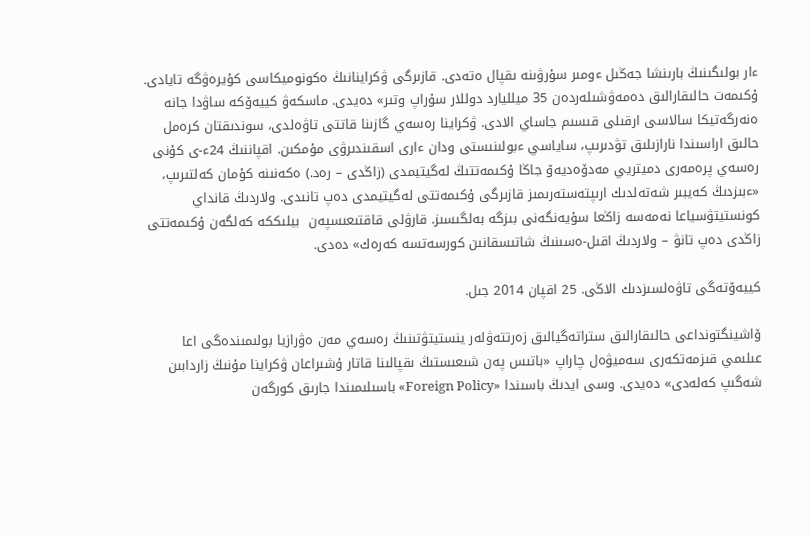ءار بولىگىنىڭ بارىنشا جەڭىل ءومىر سۇرۋىنە ىقپال ەتەدى. قازىرگى ۋكراينانىڭ ەكونوميكاسى كۇيرەۋگە تايادى. ۇكىمەت حالىقارالىق دەمەۋشىلەردەن 35 ميلليارد دوللار سۇراپ وتىر» دەيدى. ماسكەۋ كييەۆكە ساۋدا جانە ەنەرگەتيكا سالاسى ارقىلى قىسىم جاساي الادى. ۋكراينا رەسەي گازىنا قاتتى تاۋەلدى، سوندىقتان كرەمل حالىق اراسىندا نارازىلىق تۋدىرىپ، ساياسي ءبولىنىستى ودان ءارى اسقىندىرۋى مۇمكىن. اقپاننىڭ 24ء-ى كۇنى رەسەي پرەمەرى دميتريي مەدۆەديەۆ جاڭا ۇكىمەتتىڭ لەگيتيمدى (زاڭدى – رەد.) ەكەنىنە كۇمان كەلتىرىپ، «ءبىزدىڭ كەيبىر شەتەلدىك ارىپتەستەرىمىز قازىرگى ۇكىمەتتى لەگيتيمدى دەپ تانىدى. ولاردىڭ قانداي كونستيتۋسياعا نەمەسە زاڭعا سۇيەنگەنى بىزگە بەلگىسىز. قارۋلى قاقتىعىسپەن  بيلىككە كەلگەن ۇكىمەتتى زاڭدى دەپ تانۋ – ولاردىڭ اقىل-ەسىنىڭ شاتىسقانىن كورسەتسە كەرەك» دەدى.

كييەۆتەگى تاۋەلسىزدىك الاڭى. 25 اقپان 2014 جىل.

ۆاشينگتونداعى حالىقارالىق ستراتەگيالىق زەرتتەۋلەر ينستيتۋتىنىڭ رەسەي مەن ەۋرازيا بولىمىندەگى اعا عىلىمي قىزمەتكەرى سەميۋەل چاراپ «باتىس پەن شىعىستىڭ ىقپالىنا قاتار ۇشىراعان ۋكراينا مۇنىڭ زاردابىن شەگىپ كەلەدى» دەيدى. وسى ايدىڭ باسىندا «Foreign Policy» باسىلىمىندا جارىق كورگەن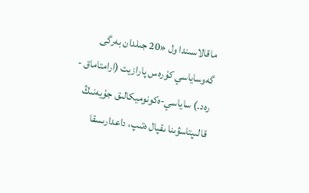ماقالاسىندا ول «20 جىلدان بەرگى گەوساياسي كۇرەس پارازيت (ارامتاماق - رەد.) ساياسي-ەكونوميكالىق جۇيەنىڭ قالىپتاسۋىنا ىقپال ەتىپ، داعدارىسقا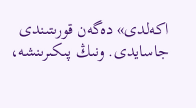اكەلدى» دەگەن قورىتىندى جاسايدى. ونىڭ پىكىرىنشە،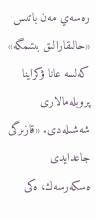رەسەي مەن باتىس «حالىقارالىق بىتىمگە» كەلسە عانا ۋكراينا پروبلەمالارى شەشىلەدى. «قازىرگى جاعدايدى ەسكەرسەك، ەكى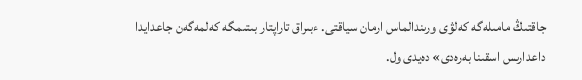جاقتىڭ مامىلەگە كەلۋى ورىندالماس ارمان سياقتى. ءبىراق تاراپتار بىتىمگە كەلمەگەن جاعدايدا داعدارىس اسقىنا بەرەدى» دەيدى ول.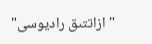"ازاتتىق راديوسى"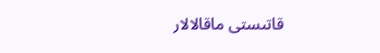قاتىستى ماقالالار